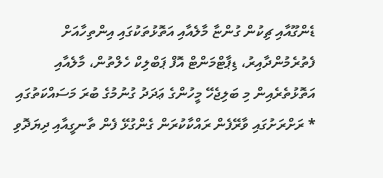ޑެންގޫއާއި ޗިކުން ގުންޏާ މާލެއާއި އަތޮޅުތަކުގައި އިންތިހާއަށް ފެތުރެމުންދާއިރު، ޑިޕާޓްމަންޓް އޮފް ޕަބްލިކް ހެލްތުން، މާލެއާއި އަތޮޅުތެރެއިން މި ބަލިޖެހޭ މީހުންގެ ޢަދަދު ގުނުމުގެ ބުރަ މަސައްކަތުގައި
* ރަށްރަށުގައި ވާރޭފެން ރައްކާކުރަން ގެންގުޅޭ ފެން ތާނގީއާއި ދިޔަދޮވި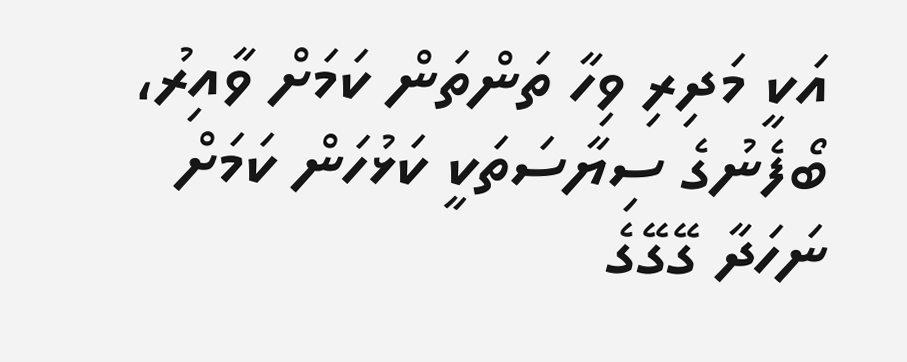އަކީ މަދިރި ވިހާ ތަންތަން ކަމަށް ވާއިރު، ބޯފެނުގެ ސިޔާސަތަކީ ކަޅުހަން ކަމަށް ނަހަދާ ގޭގޭގެ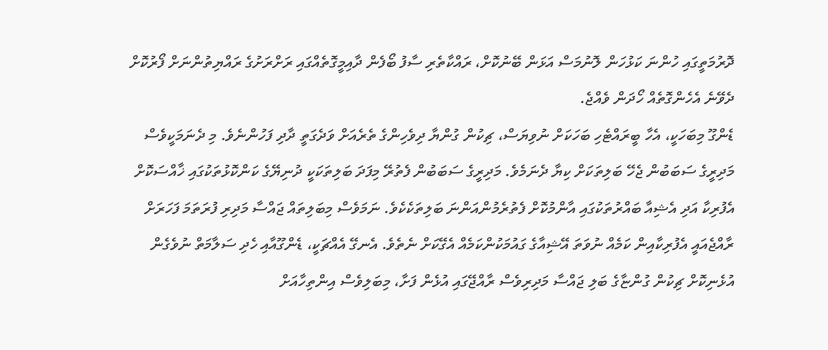ދޮރުމަތީގައި ހުންނަ ކަޅުހަން ލޮނުމަސް އަޅަން ބޭނުކޮށް، ރައްކާތެރި ސާފު ބޯފެން ދާއިމީގޮތެއްގައި ރަށްރަށުގެ ރައްޔިތުންނަށް ފޯރުކޮށް ދެވޭނެ އެހެންގޮތެއް ހޯދަން ވެއްޖެ.
ޑެންގޫ މިބަހަކީ، އެހާ ބީރައްޓެހި ބަހަކަށް ނުވިޔަސް، ޗިކުން ގުންޔާ ދިވެހިންގެ ތެރެއަށް ވަދެގަތީ ދާދި ފަހުންނެވެ. މި ދެނަމަކީވެސް މަދިރީގެ ސަބަބުން ޖެހޭ ބަލިތަކަށް ކިޔާ ދެނަމެވެ. މަދިރީގެ ސަބަބުން ފެތުރޭ މިފަދަ ބަލިތަކަކީ ދުނިޔޭގެ ކަންކޮޅުތަކުގައި ޚާއްސަކޮށް އެފުރިކާ އަދި އެޝިއާ ބައްރުތަކުގައި އާންމުކޮށް ފެތުރެމުންއަންނަ ބަލިތަކެކެވެ. ނަމަވެސް މިބަލިތައް ޖައްސާ މަދިރި ފުރަތަމަ ފަހަރަށް ރާއްޖެއައީ އެފުރިކާއިން ކަމެއް ނުވަތަ އޭޝިއާގެ ގައުމަކުންކަމެއް އެގޭކަށް ނެތެވެ. އެނގޭ އެއްޗަކީ، ޑެންގޫއާއި ހެދި ސަލާމަތް ނުވެގެން އުޅެނިކޮށް ޗިކުން ގުންޏާގެ ބަލި ޖައްސާ މަދިރިވެސް ރާއްޖޭގައި އުޅެން ފަށާ، މިބަލިވެސް އިންތިހާއަށް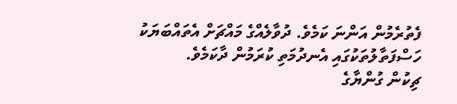ފެތުރެމުން އަންނަ ކަމެވެ. ދުވާލެއްގެ މައްޗަށް އެތައްބަޔަކު ހަސްފަތާލުތަކުގައި އެނދުމަތި ކުރަމުން ދާކަމެވެ.
ޗިކުން ގުންޔާގެ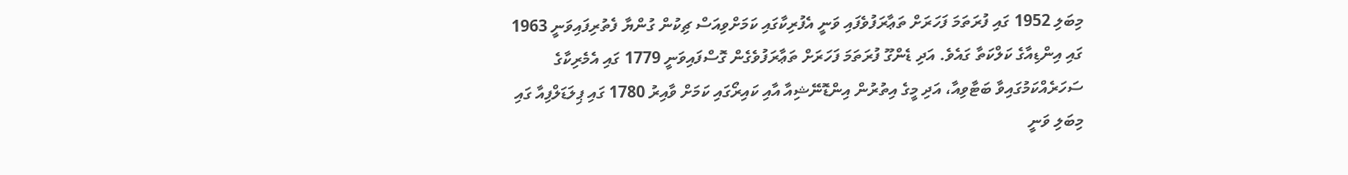މިބަލި 1952 ގައި ފުރަތަމަ ފަހަރަށް ތަޢާރަފުވެފައި ވަނީ އެފުރިކާގައި ކަމަށްވިއަސް ޗިކުން ގުންޔާ ފެތުރިފައިވަނީ 1963 ގައި އިންޑިއާގެ ކަލްކަތާ ގައެވެ. އަދި ޑެންގޫ ފުރަތަމަ ފަހަރަށް ތަޢާރަފުވެގެން ގޮސްފައިވަނީ 1779 ގައި އެމެރިކާގެ ސަހަރެއްކަމުގައިވާ ބަޓާވިއާ، އަދި މީގެ އިތުރުން އިންޑޮނޭޝިއާ އާއި ކައިރޯގައި ކަމަށް ވާއިރު 1780 ގައި ޕިލަޑަލްފިއާ ގައި މިބަލި ވަނީ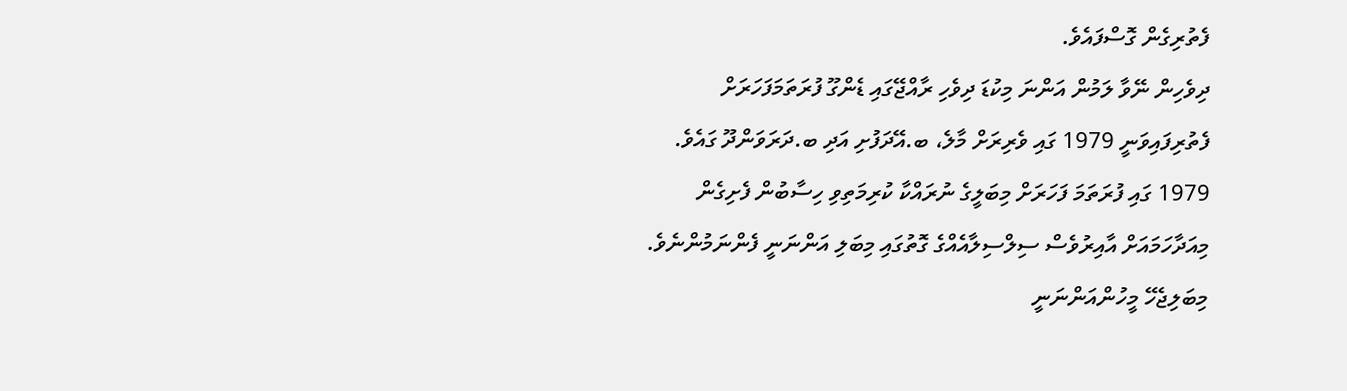ފެތުރިގެން ގޮސްފައެވެ.
ދިވެހިން ނޭވާ ލަމުން އަންނަ މިކުޑަ ދިވެހި ރާއްޖޭގައި ޑެންގޫ ފުރަތަމަފަހަރަށް ފެތުރިފައިވަނީ 1979 ގައި ވެރިރަށް މާލެ، ބ.އޭދަފުށި އަދި ބ.ދަރަވަންދޫ ގައެވެ. 1979 ގައި ފުރަތަމަ ފަހަރަށް މިބަލީގެ ނުރައްކާ ކުރިމަތިވި ހިސާބުން ފެށިގެން މިއަދާހަމައަށް އާއިރުވެސް ސިލްސިލާއެއްގެ ގޮތުގައި މިބަލި އަންނަނީ ފެންނަމުންނެވެ. މިބަލިޖެހޭ މީހުންއަންނަނީ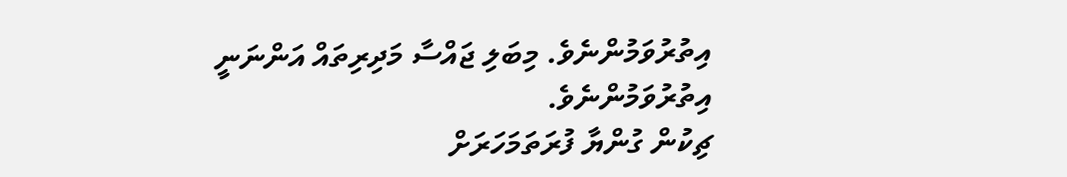އިތުރުވަމުންނެވެ. މިބަލި ޖައްސާ މަދިރިތައް އަންނަނީ އިތުރުވަމުންނެވެ.
ޗިކުން ގުންޔާ ފުރަތަމަހަރަށް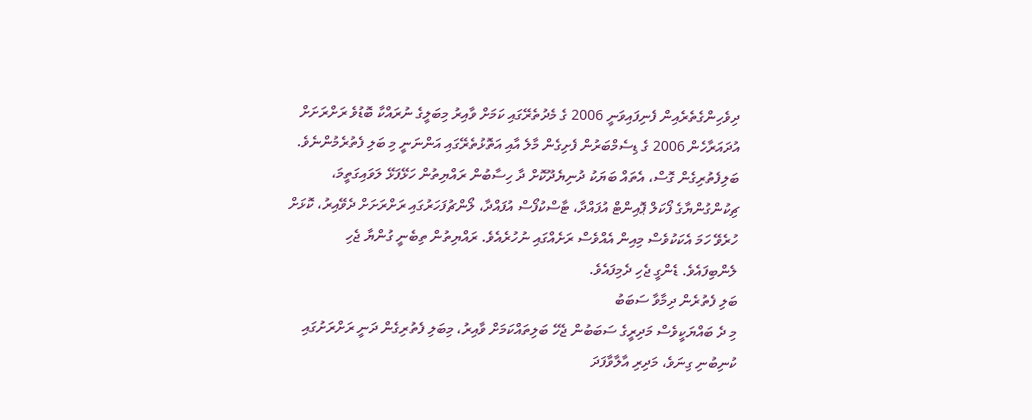ދިވެހިންގެތެރެއިން ފެނިފައިވަނީ 2006 ގެ މެދުތެރޭގައި ކަމަށް ވާއިރު މިބަލީގެ ނުރައްކާ ބޮޑުވެ ރަށްރަށަށް އުދައަރާހެން 2006 ގެ ޑިސެމްބަރުން ފެށިގެން މާލެ އާއި އަތޮޅުތެރޭގައި އަންނަނީ މި ބަލި ފެތުރެމުންނެވެ. ބަލިފެތުރިގެން ގޮސް، އެތައް ބަޔަކު ދުނިޔެދޫކޮށް ދާ ހިސާބުން ރައްޔިތުން ހަޅޭފަޅޭ ލަވައިގަތީމަ، ޗިކުންގުންޔާގެ ފޯކަލް ޕޮއިންޓް އުފައްދާ، ޓާސްކުފޯސް އުފައްދާ، ލޯންޗުފަހަރުގައި ރަށްރަށަށް ދެވޭއިރު، ކޮޅަށް ހުރެވޭ ހަމަ އެކަކުވެސް މިއިން އެއްވެސް ރަށެއްގައި ނުހުރެއެވެ. ރައްޔިތުން ތިބެނީ ގުންޔާ ޖެހި ލެންބިފައެވެ. ޑެންގީ ޖެހި ދެމިފައެވެ.
ބަލި ފެތުރެން ދިމާވާ ސަބަބު
މި ދެ ބައްޔަކީވެސް މަދިރީގެ ސަބަބުން ޖެހޭ ބަލިތައްކަމަށް ވާއިރު، މިބަލި ފެތުރިގެން ދަނީ ރަށްރަށުގައި ކުނިބުނި ގިނަވެ، މަދިރި އާލާވާފަދަ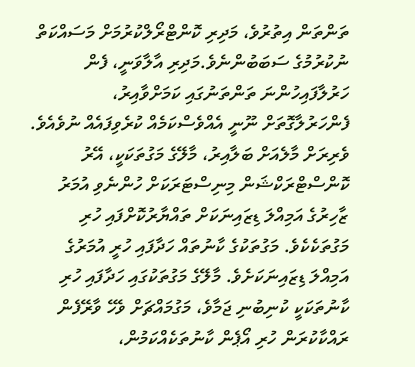ތަންތަން އިތުރުވެ، މަދިރި ކޮންޓްރޯލްކުރުމަށް މަސައްކަތް ނުކުރުމުގެ ސަބަބުންނެވެ.މަދިރި އާލާވަނީ، ފެން ހަރުލާފައިހުންނަ ތަންތަނުގައި ކަމަށްވާއިރު، ފެންހަރުލާގޮތަށް ނޫނީ އެއްވެސްކަމެއް ކުރެވިފައެއް ނުވެއެވެ. ވެރިރަށް މާލެއަށް ބަލާއިރު، މާލޭގެ މަގުތަކަކީ، އޭރު ކޮންސްޓްރަކްޝަން މިނިސްޓަރަކަށް ހުންނެވި އުމަރު ޒާހިރުގެ އަމިއްލަ ޑިޒައިނަކަށް ތައްޔާރުކޮށްފައި ހުރި މަގުތަކެކެވެ. މަގުތަކުގެ ކާނުތައް ހަދާފައި ހުރީ އުމަރުގެ އަމިއްލަ ޑިޒައިނަކަށެވެ. މާލޭގެ މަގުތަކުގައި ހަދާފައި ހުރި ކާނުތަކަކީ ކުނިބުނި ޖަމާވެ، މަގުމައްޗަށް ވެހޭ ވާރޭފެން ރައްކާކުރަން ހުރި އޯޕެން ކާނުތަކެއްކަމުން،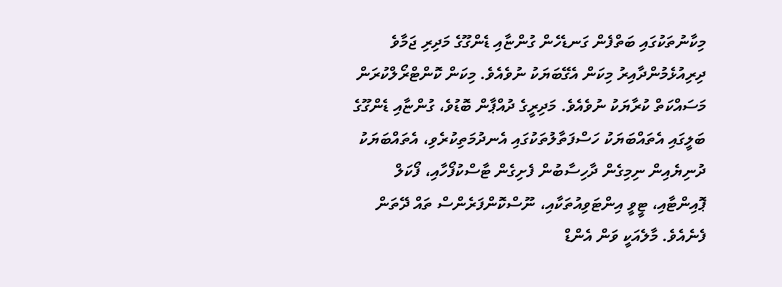މިކާނުތަކުގައި ބަތްފެން ގަނޑެހެން ގުންޏާއި ޑެންގޫގެ މަދިރި ޖަމާވެ ދިރިއުޅެމުންދާއިރު މިކަން އެގޭބަޔަކު ނުވެއެވެ. މިކަން ކޮންޓްރޯލްކުރަން މަސައްކަތް ކުރާޔަކު ނުވެއެވެ. މަދިރީގެ ދުއްޕާން ބޮޑުވެ، ގުންޏާއި ޑެންގޫގެ ބަލީގައި އެތައްބަޔަކު ހަސްފަތާލުތަކުގައި އެނދުމަތިކުރެވި، އެތައްބަޔަކު ދުނިޔެއިން ނިމިގެން ދާހިސާބުން ފެށިގެން ޓާސްކުފޯހާއި، ފޯކަލް ޕޮއިންޓާއި، ޓީވީ އިންޓަވިއުތަކާއި، ނޫސްކޮންފަރެންސް ތައް ދޭތަން ފެނެއެވެ. މާލެއަކީ ވަން އެންޑް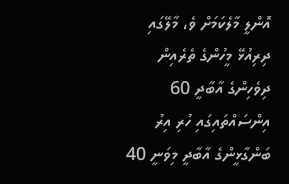އޮންލީ މާލެކަމަށް ވެ، މާލޭގައި ދިރިއުޅޭ މީހުންގެ ތެރެއިން ދިވެހިންގެ އާބާދީ 60 އިންސައްތައިގައި ހުރި އިރު ބަންގާޅީންގެ އާބާދީ މިވަނީ 40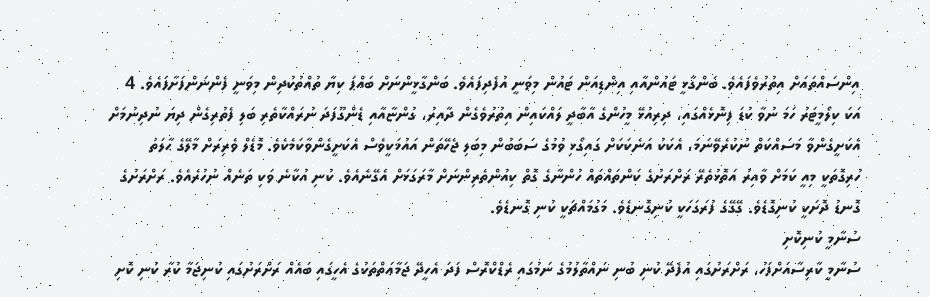އިންސައްތައަށް އިތުރުވެފައެވެ. ބަންގާޅީ ޓައުންއާއި އިންޑިއަން ޓައުން މިވަނީ އުފެދިފައެވެ. ބަންގާޅީންނަށް ބައްޕަ ކިޔާ ތުއްތުކުދިން މިވަނީ ފެންނަންފަށާފައެވެ. 4 އަކަ ކިލޯމީޓަރު ހަމަ ނުވާ ކުޑަ ފިނޮޅެއްގައި، ދިރިއުޅޭ މީހުންގެ އާބާދީ ލައްކައިން އިތުރުވެގެން ދާއިރު، ގުންޏާއާއި ޑެންގޫފަދަ ނުރައްކާތެރި ބަލި ފެތުރިގެން ދިޔަ ނުދިނުމަށް އެކަށީގެންވާ މަސައްކަތް ނުކުރެވޭނަމަ، އެކަކު އަނެކަކަށް ގައިގޯޅި ވުމުގެ ސަބަބުން މިބަލި ޖެހޭތަން އައުމަކީވެސް އެކަށީގެންވާކަމެކެވެ. މޮޑެލް ވެރިރަށް މާލޭގެ ޙާލަތު ހުރިގޮތަކީ މިއީ ކަމަށް ވާއިރު އަތޮޅުތެރޭ ރަށްރަށުގެ ކަންތައްތައް ހުންނާގެ ގޮތް ކިއުންތެރިންނަށް މާރަގަޅަށް އެގޭނެއެވެ. ކުނި އުކާނެ ވަކި ތަނެއް ނުހުރެއެވެ. ރަށްރަށުގެ ގޮނޑު ދޮށަކީ ކުނިގޮޑެވެ. ގޭގޭގެ ފުރަގަހަކީ ކުނިގޮނޑެވެ. މަގުމައްޗަކީ ކުނި ގޮނޑެވެ.
ސުނާމީ ކުނިކޮށި
ސުނާމީ ކާރިސާއަށްފަހު، ރަށްރަށުގައި އުފެދޭ ކުނި ބުނި ނައްތާލުމުގެ ނަމުގައި ރެޑްކްރޮސް ފަދަ އެހީދޭ ޖަމާޢަތްތަކުގެ އެހީގައި ބައެއް ރަށްރަށުގައި ކުނިޖަމާ ކުރާ ކުނި ކޮށި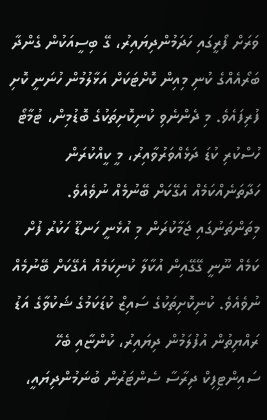ވަރަށް ފޯރީގައި ހަދަމުންދިޔައިރު، ގޭ ބިސީއަކުން ގެންދާ ބަރޯއެއްގެ ކުނި މިއިން ކޮށްޓަކަށް އަޅާލުމުން ހުނަނީ ކޮށި ފުރިފައެވެ. މި ދެންނެވި ކުނިކޮށިތަކުގެ ބޮޑުމިން، ޓުމާޓޯ ހުސްކުރި ކުޑަ ދަޅެއްވަރުވާއިރު، މީ ކީއްކުރަން ހަދާތަނެއްކަމެއް އެގޭކަށް ބޭނުމެއް ނުވެއެވެ. މިތަންތަނުގައި ޖަމާކުރަން މި އުޅެނީ ހަނޑޫ ހަކުރު ފުށް ކަމެއް ނޫނީ ގޭގޭއިން އުކާލާ ކުނިކަމެއް އެގޭކަށް ބޭނުމެއް ނުވެއެވެ. ކުނިކޮށިތަކުގެ ސައިޒް ކުޑަކަމުގެ ޝަކުވާގެ އަޑު ރައްޔިތުން އުފުލަމުން ދިޔައިރު، ކުންޏާއި ބެހޭ ސައިންޓިފިކް ދިރާސާ ސެންޓަރުން ބުނަމުންދިޔައީ،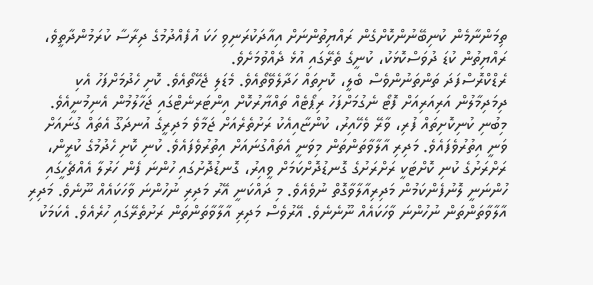ތިމަންނާމެން ކުނިބޭނުންކޮށްގެން ރައްޔިތުންނަށް އިއާދަކުރަނިވި ހަކަ އުފެއްދުމުގެ ދިރާސާ ކުރަމުންދާތީވެ، ރައްޔިތުން ކުޑަ ދުވަސްކޮޅަކު، ކުނީގެ ތެރޭގައި އުޅެ ދެއްވުމަށެވެ.
ރެޑްކްރޮސްފަދަ ތަންތަނުންވެސް ބެލީ، ކޮށިތައް ހަދާލެވޭތޯއެވެ. މެޑަލި ޖެހޭތޯއެވެ. ކޮށި ހެދުމަށްފަހު އެކި ދިމަދިމާލުން އަރިއަރިއަށް ފޮޓޯ ނެގުމަށްފަހު ރިޕޯޓެއް ތައްޔާރުކޮށް އިންޓަރނެޓްގައި ޖަހާލުމުން އެނިމުނީއެވެ. މިބުނި ކުނިކޮށިތައް ފުރި، ވާރޭ ވެހޭއިރު، ކުންޏާއިއެކު ރަށުތެރެއަށް ޖަމާވެ މަދިރީގެ އުނދަގޫ އެތައް ގުނައަށް ވަނީ އިތުރުވެފައެވެ. މަދިރި އާލާވާތަންތަން މިވަނީ އެތައްގުނައަށް އިތުރުވެފައެވެ. ކުނި ކޮށި ހެދުމުގެ ކުރީން، ރަށްރަށުގެ ކުނި ކޮށްޓަކީ ރަށްރަށުގެ ގޮނޑުދޮށްކަމަށް ވީއިރު، ގޮނޑުދޮށުގައި ހުންނަ ފެން ހަރުލާ އެއްޗެހީގައި ހުންނަނީ ލޮނުފެންކަމުން މަދިރިއާލާވާގޮތް ނުވެއެވެ. މި ދައްކަނީ އޭރު މަދިރި ނުހުންނަ ވާހަކައެއް ނޫނެވެ. މަދިރި އާލާވާތަންތަން ނުހުންނަ ވާހަކައެއް ނޫނެނެވެ. އޭރުވެސް މަދިރި އާލާވާތަންތަން ރަށުތެރޭގައި ހުރެއެވެ. އެކަމަކު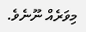މިވަރެއް ނޫނެވެ.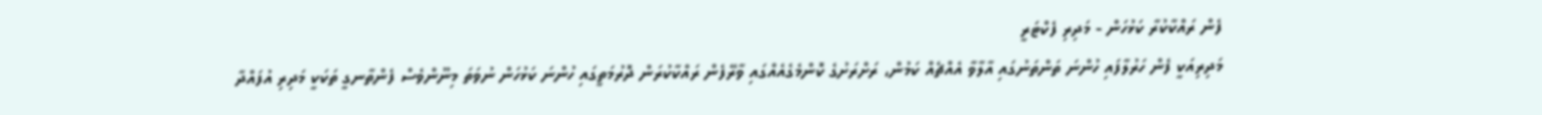ފެން ރައްކާކުރާ ކަޅުހަން - މަދިރި ފެކްޓަރީ
މަދިރިއަކީ ފެން ހަރުލާފައި ހުންނަ ތަންތަނުގައި އާލާވާ އެއްޗެއް ކަމުން، ރަށްރަށުގެ ކޮންމެގެއެއްގައި ވާރޭފެން ރައްކާކުރަން ދޮރުމަތީގައި ހުންނަ ކަޅުހަން ނުވަތަ މިނޫންވެސް ފެންތާނގީ ތަކަކީ މަދިރި އުފައްދާ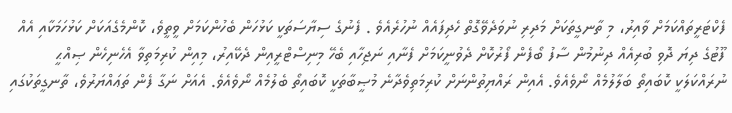ފެކްޓަރީތައްކަމަށް ވާއިރު، މި ތާނގީތަކަށް މަދިރި ނުވަދެވޭގޮތް ހެދިފައެއް ނުހުރެއެވެ . ފެނުގެ ސިޔާސަތަކީ ކަޅުހަން ބެހުންކަމަށް ވީތީވެ، ކޮންމެގެއަކަށް ކަޅުހަމަކާއި އެއް ފޫޓުގެ ދިޔަ ދޮވި ބުރިއެއް ދިނުމުން ސާފު ބޯފެން ފޯރުކޮށް ދެވުނީކަމަށް ފެނާއި ނަޖިހާއި ބެހޭ މިނިސްޓްރީއިން ދެކޭއިރު، މިއިން ކުރިމަތިވާ އެހެނިހެން ޞިއްޙީ ނުރައްކަލަކީ ކޮބައިތޯ ބަލާލުމެއް ނޯވެއެވެ. އެއިން ރައްޔިތުންނަށް ކުރިމަތިވެދާނެ މުޞީބާތަކީ ކޮބައިތޯ ބެލުމެއް ނޯވެއެވެ. އެއަށް ނަގާ ފެން ތަޢައްޔަރުވެ، ތާނގީތަކުގައި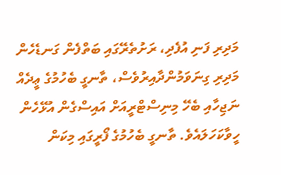މަދިރި ފަނި އުފެދި، ރަށުތެރޭގައި ބަތްފެން ގަނޑެހެން މަދިރި ގިނަވަމުންދާއިރުވެސް، ތާނގީ ބެހުމުގެ ޢީދެއް ނަޖިހާއި ބެހޭ މިނިސްޓްރީއަށް އައިސްގެން އުޅޭހެން ހީވާކަހަލައެވެ. ތާނގީ ބެހުމުގެ ފޯރީގައި މިކަން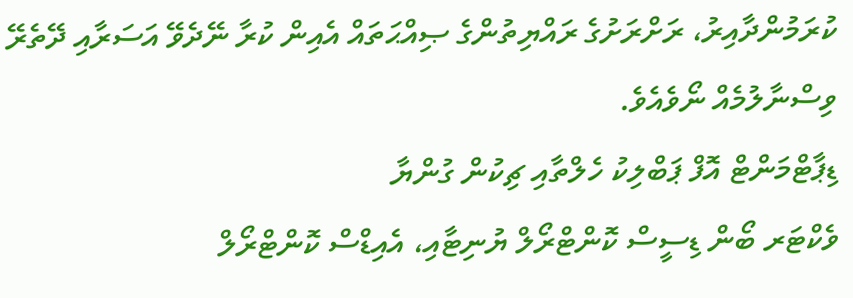ކުރަމުންދާއިރު، ރަށްރަށުގެ ރައްޔިތުންގެ ޞިއްޙަތައް އެއިން ކުރާ ނޭދެވޭ އަސަރާއި ދޭތެރޭ ވިސްނާލުމެއް ނޯވެއެވެ.
ޑިޕާޓްމަންޓް އޮފް ޕަބްލިކު ހެލްތާއި ޗިކުން ގުންޔާ
ވެކްޓަރ ބޯން ޑިސީސް ކޮންޓްރޯލް ޔުނިޓާއި، އެއިޑްސް ކޮންޓްރޯލް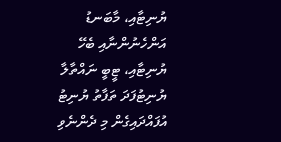ޔުނިޓާއި، މާބަނޑު އަންހެނުންނާއި ބެހޭ ޔުނިޓާއި، ޓީބީ ނައްތާލާ ޔުނިޓުފަދަ ތަފާތު ޔުނިޓު އުފައްދައިގެން މި ދެންނެވި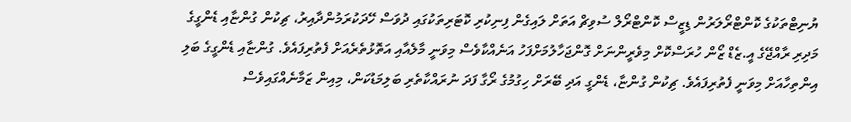ޔުނިޓްތަކުގެ ކޮންޓްރޯލަރުން ޑިޒީސް ކޮންޓްރޯލް ސުވިޗް އަތަށް ލައިގެން ފިނިކުރި ކޮޓަރިތަކުގައި ދުވަސް ހޭދަކުރަމުންދާއިރު، ޗިކުން ގުންޏާއި ޑެންގީގެ މަދިރި ރާއްޖޭގެ އީ.ޒެޑް ޒޯން ހުރަސްކޮށް މިވެރީންނަށް ގޮންޖަހާލުމަށްފަހު އަނެއްކާވެސް މިވަނީ މާލެއާއި އަތޮޅުތެރެއަށް ފެތުރިފައެވެ. ގުންޏާއި ޑެންގީގެ ބަލި އިންތިހާއަށް މިވަނީ ފެތުރިފައެވެ. ޗިކުން ގުންޏާ، ޑެންގީ އަދި ބޭރަށް ހިގުމުގެ ރޯގާ ފަދަ ނުރައްކާތެރި ބަލިމަޑުކަން، މިއިން ޒަމާނެއްގައިވެސް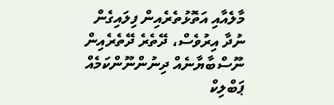މާލެއާއި އަތޮޅުތެރެއިން ފިލައިގެން ނުދާ އިރުވެސް، ދޭތެރެ ދޭތެރެއިން ނޫސްބާޔާނެއް ދިނުންނޫންކަމެއް ޕަބްލިކް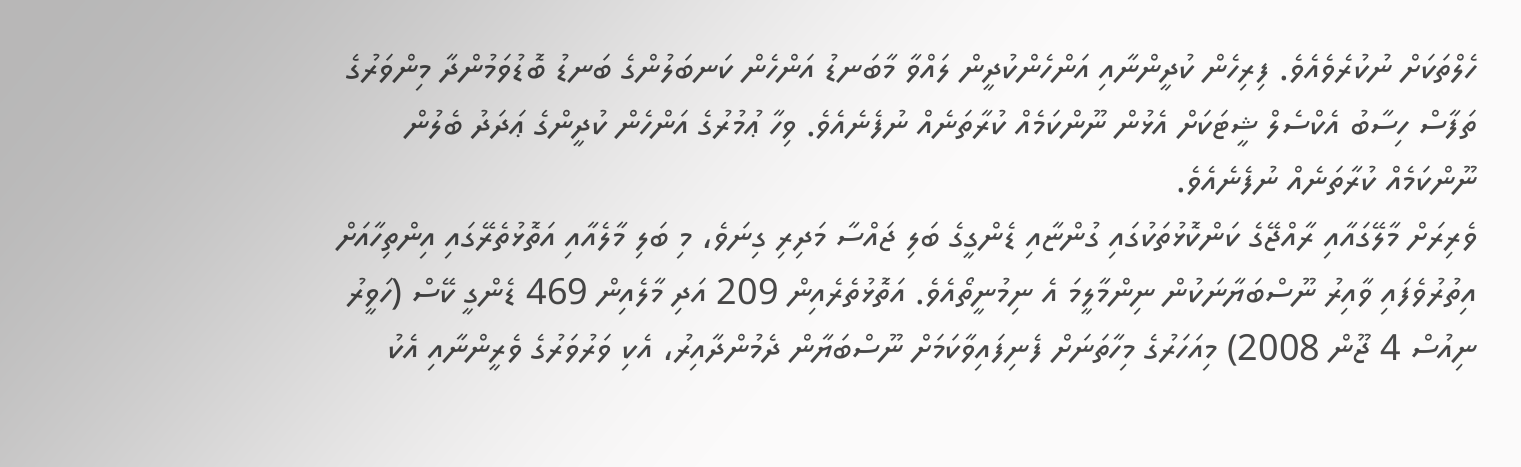ހެލްތަކަށް ނުކުރެވެއެވެ. ފިރިހެން ކުދީންނާއި އަންހެންކުދީން ލައްވާ މާބަނޑު އަންހެން ކަނބަލުންގެ ބަނޑު ބޮޑުވަމުންދާ މިންވަރުގެ ތަފާސް ހިސާބު އެކްސެލް ޝީޓަކަށް އެޅުން ނޫންކަމެއް ކުރާތަނެއް ނުފެނެއެވެ. ވިހާ ޢުމުރުގެ އަންހެން ކުދީންގެ ޢަދަދު ބެލުން ނޫންކަމެއް ކުރާތަނެއް ނުފެނެއެވެ.
ވެރިރަށް މާލޭގައާއި ރާއްޖޭގެ ކަންކޮޅުތަކުގައި ގުންޏާއި ޑެންގީގެ ބަލި ޖައްސާ މަދިރި ގިނަވެ، މި ބަލި މާލެއާއި އަތޮޅުތެރޭގައި އިންތިހާއަށް އިތުރުވެފައި ވާއިރު ނޫސްބަޔާނަކުން ނިންމާލީމަ އެ ނިމުނީތޯއެވެ. އަތޮޅުތެރެއިން 209 އަދި މާލެއިން 469 ޑެންގީ ކޭސް (ހަވީރު ނިއުސް 4 ޖޫން 2008) މިއަހަރުގެ މިހާތަނަށް ފެނިފައިވާކަމަށް ނޫސްބަޔާން ދެމުންދާއިރު، އެކި ވަރުވަރުގެ ވެރީންނާއި އެކު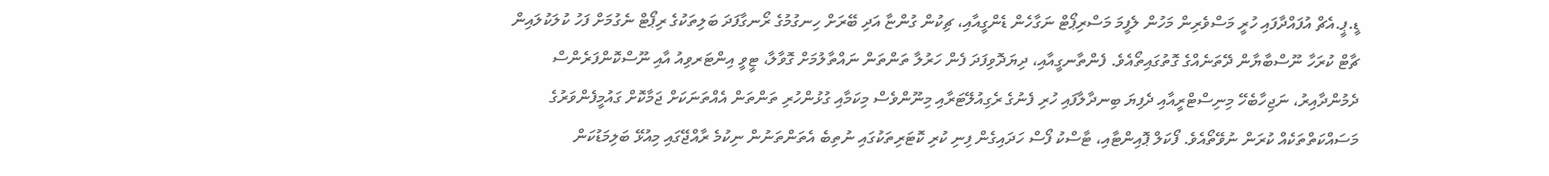ޑީ.ޕީ.އެޗް އުފައްދާފައި ހުރީ މަސްވެރިން މަހުން ލެފީމަ މަސްރިޕޯޓް ނަގާހެން ޑެންގީއާއި، ޗިކުން ގުންޏާ އަދި ބޭރަށް ހިނގުމުގެ ރޯނގާފަދަ ބަލިތަކުގެ ރިޕޯޓް ނެގުމަށް ފަހު ކުލަކުލައިން ޗާޓް ކުރަހާ ނޫސްބާޔާން ދޭތަނެއްގެ ގޮތުގައިތޯއެވެ. ފެންތާނގީއާއި، ދިޔަދޮވިފަދަ ފެން ހަރުލާ ތަންތަން ނައްތާލުމަށް ގޮވާލާ، ޓީވީ އިންޓަރވިއު އާއި ނޫސްކޮންފަރެންސް ދެމުންދާއިރު، ނަޖިހާބެހޭ މިނިސްޓްރީއާއި ދެފިޔަ ބިނދާލާފައި ހުރި ފެނުގެ ރެގިއުލޭޓަރާއި މިނޫންވެސް މިކަމާއި ގުޅުންހުރި ތަންތަން އެއްތަނަކަށް ޖަމާކޮށް ގައުމީފެންވަރުގެ މަސައްކަތްތަކެއް ކުރަން ނުވޭތޯއެވެ. ފޯކަލް ޕޮއިންޓާއި، ޓާސްކު ފޯސް ހަދައިގެން ފިނި ކުރި ކޮޓަރިތަކުގައި ނުތިބެ އެތަންތަނުން ނިކުމެ ރާއްޖޭގައި މިއުޅޭ ބަލިމަޑުކަން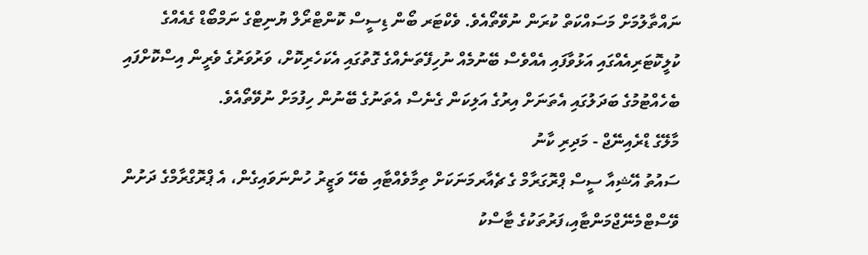ނައްތާލުމަށް މަސައްކަތް ކުރަން ނުވޭތޯއެވެ. ވެކްޓަރ ބޯން ޑިސީސް ކޮންޓްރޯލް ޔުނިޓްގެ ނަމްބޯޑް ގެއެއްގެ ކުލީކޮޓަރިއެއްގައި އަޅުވާފައި އެއްވެސް ބޭނުމެއް ނުހިފޭތަނެއްގެ ގޮތުގައި އެކަހެރިކޮށް، ވަރުވަރުގެ ވެރީން އިސްކޮށްފައި ބެހެއްޓުމުގެ ބަދަލުގައި އެތަނަށް އިރުގެ އަލިކަން ގެނެސް އެތަނުގެ ބޭނުން ހިފުމަށް ނުވޭތޯއެވެ.
މާލޭގެ ޑްރެއިނޭޖް - މަދިރި ކާނު
ސައުތު އޭޝިއާ ސީސް ޕްރޮގަރާމް ގެ ޗެއާރމަނަކަށް ތިމާވެއްޓާއި ބެހޭ ވަޒީރު ހުންނަވައިގެން، އެ ޕްރޮގްރާމްގެ ދަށުން ވޭސްޓްމެނޭޖްމަންޓާއި،ފަރުތަކުގެ ޓާސްކު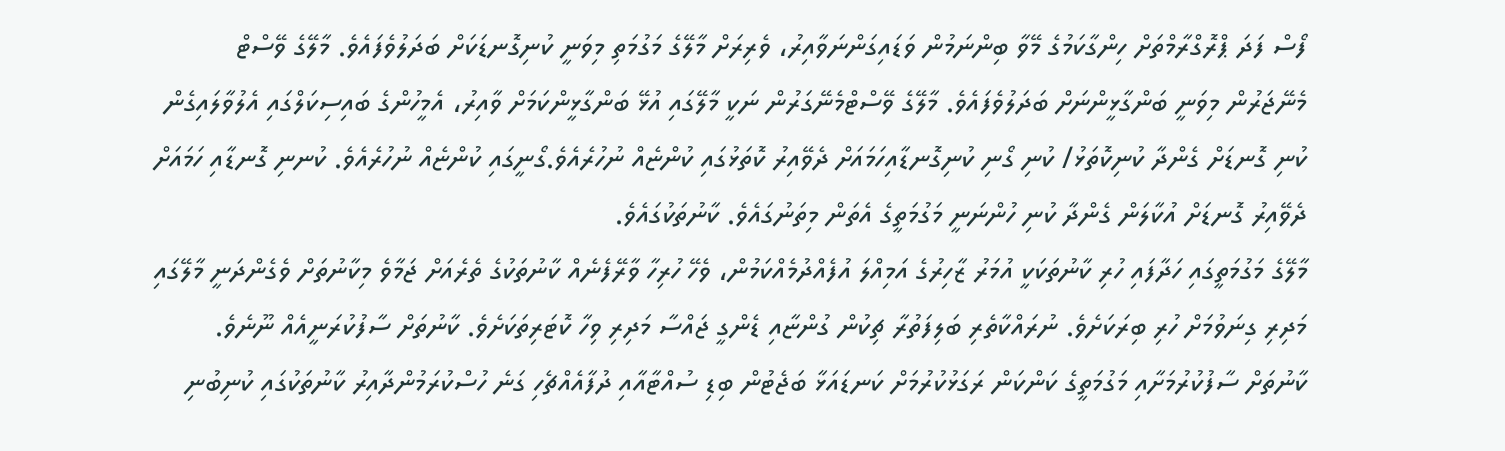ފޯސް ފަދަ ޕްރޮގްރާމްތަށް ހިންގާކަމުގެ މޭވާ ބިންނަމުން ވަޑައިގަންނަވާއިރު، ވެރިރަށް މާލޭގެ މަގުމަތި މިވަނީ ކުނިގޮނޑަކަށް ބަދަލުވެފައެވެ. މާލޭގެ ވޭސްޓް މެނޭޖަރުން މިވަނީ ބަންގާޅީންނަށް ބަދަލުވެފައެވެ. މާލޭގެ ވޭސްޓްމެނޭގަރުން ނަކީ މާލޭގައި އުޅޭ ބަންގާޅީންކަމަށް ވާއިރު، އެމީހުންގެ ބައިސިކަލްގައި އެލުވާލައިގެން ކުނި ގޮނޑަށް ގެންދާ ކުނިކޮތަޅު/ ކުނި ގޯނި ކުނިގޮނޑާއިހަމައަށް ދެވޭއިރު ކޮތަޅުގައި ކުންޏެއް ނުހުރެއެވެ.ގޯނީގައި ކުންޏެއް ނުހުރެއެވެ. ކުނނި ގޮނޑާއި ހަމައަށް ދެވޭއިރު ގޮނޑަށް އުކާލަން ގެންދާ ކުނި ހުންނަނީ މަގުމަތީގެ އެތަން މިތަނުގައެވެ. ކާނުތަކުގައެވެ.
މާލޭގެ މަގުމަތީގައި ހަދާފައި ހުރި ކާނުތަކަކީ އުމަރު ޒާހިރުގެ އަމިއްލަ އުފެއްދުމެއްކަމުން، ވެހޭ ހުރިހާ ވާރޭފެނެއް ކާނުތަކުގެ ތެރެއަށް ޖަމާވެ މިކާނުތަށް ވެގެންދަނީ މާލޭގައި މަދިރި ގިނަވުމަށް ހުރި ބިރަކަށެވެ. ނުރައްކާތެރި ބަލިފަތުރާ ޗިކުން ގުންޏާއި ޑެންގީ ޖައްސާ މަދިރި ވިހާ ކޮޓަރިތަކަށެވެ. ކާނުތަށް ސާފުކުރަނީއެއް ނޫނެވެ. ކާނުތަށް ސާފުކުރުމަށާއި މަގުމަތީގެ ކަންކަން ރަގަޅުކުރުމަށް ކަނޑައަޅާ ބަޖެޓުން ބިޑި ސުއްޓާއާއި ދުފާއެއްޗެހި ގަނެ ހުސްކުރަމުންދާއިރު ކާނުތަކުގައި ކުނިބުނި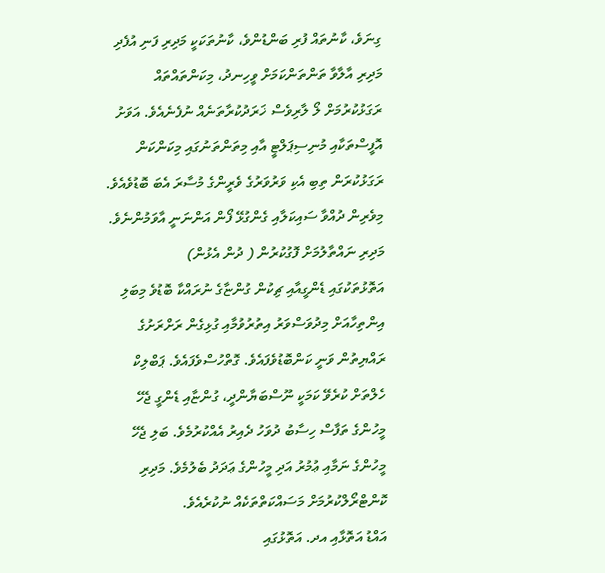ގިނަވެ، ކާނުތައް ފުރި ބަންޑުންވެ، ކާނުތަކަކީ މަދިރި ފަނި އުފެދި މަދިރި އާލާވާ ތަންތަންކަމަށް ވީހިނދު، މިކަންތައްތައް ރަގަޅުކުރުމަށް ލޯ ލާރިވެސް ޚަރަދުކުރާތަނެއް ނުފެނެއެވެ. އަވަށު އޮފީސްތަކާއި މުނިސިޕަލްޓީ އާއި މިތަންތަނުގައި މިކަންކަން ރަގަޅުކުރަން ތިބި އެކި ވަރުވަރުގެ ވެރީންގެ މުސާރަ އެބަ ބޮޑުވެއެވެ. މިވެރިން ދުއްވާ ސައިކަލާއި ގެންގުޅޭ ފޯން އަންނަނީ އާވަމުންނެވެ.
މަދިރި ނައްތާލުމަށް ފޮގުކުރުން ( ދުން އެޅުން)
އަތޮޅުތަކުގައި ޑެންގީއާއި ޗިކުން ގުންޏާގެ ނުރައްކާ ބޮޑުވެ މިބަލި އިންތިހާއަށް މިދުވަސްވަރު އިތުރުވުމާއި ގުޅިގެން ރަށްރަށުގެ ރައްޔިތުން ވަނީ ކަންބޮޑުވެފައެވެ. ގޮތްހުސްވެފައެވެ. ޕަބްލިކް ހެލްތަށް ކުރެވޭ ކަމަކީ ނޫސްބަޔާންދީ، ގުންޏާއި ޑެންގީ ޖެހޭ މީހުންގެ ތަފާސް ހިސާބު ދުވަހު ދެއިރު އެއްކުރުމެވެ. ބަލި ޖެހޭ މީހުންގެ ނަމާއި ޢުމުރު އަދި މީހުންގެ ޢަދަދު ބެލުމެވެ. މަދިރި ކޮންޓްރޯލްކުރުމަށް މަސައްކަތްތަކެއް ނުކުރެއެވެ.
އައްޑު އަތޮޅާއި އދ. އަތޮޅުގައި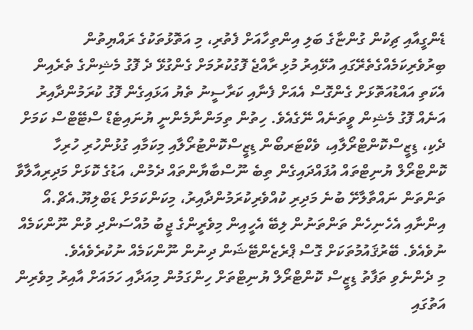ޑެންގީއާއި ޗިކުން ގުންޏާގެ ބަލި އިންތިހާއަށް ފެތުރި، މި އަތޮޅުތަކުގެ ރައްޔިތުން ބިރުވެރިކަމެއްގެތެރޭގައި އުޅޭއިރު މުޅި ރާއްޖެ ފޮގުކުރުމަށް ގެންގުޅޭ ދެ ފޮގު މެޝިންގެ ތެރެއިން އެކަތި އައްޑުއަތޮޅަށް ގެންގޮސް އެއަށް ފެނާއި ކަރާސީނު ތެޔު އަޅައިގެން ފޮގު ކުރަމުންދާއިރު އަނެއް ފޮގު މެޝިން ވީތަނެއް ނޭގެއެވެ. ހިތުން ތިމަންނާމެންނީ ޔުނައިޓެޑް ސްޓޭޓްސް ކަމަށް ދެކި، ޑިޒީސްކޮންޓްރޯލާއި، ވެކްޓަރބޯން ޑިޒީސްކޮންޓުރޯލާއި މިކަމާއި ގުޅުންހުރި ހުރިހާ ކޮންޓްރޯލް ޔުނިޓްތައް އުފައްދައިގެން ތިބެ ނޫސްބާޔާންތައް ދެމުން، އަޑުގެ ކޮޅަށް މަދިރިއާލާވާ ތަންތަން ނައްތާލާށޭ ބުނެ މަދިރި ކުއްވެރިކުރަމުންދާއިރު، މިކަންކަމަށް ޑަބްލިޔޫ.އެޗް.އޯ އިންނާއި އެހެނިހެން ތަންތަނުން ލިބޭ އެހީއިން މިވެރީންގެ ޖީބު މުއްސަންދި ވުން ނޫންކަމެއް ނުވެއެވެ. ބޭރުޤައުމުތަކަށް ގޮސް ޕްރެޒެންޓޭޝަން ދިނުން ނޫންކަމެއް ނުކުރެވެއެވެ.
މި ދެންނެވި ތަފާތު ޑިޒީސް ކޮންޓްރޯލް ޔުނިޓްތަށް ހިންގަމުން މިއަދާއި ހަމައަށް އާއިރު މިވެރިން އަތުގައި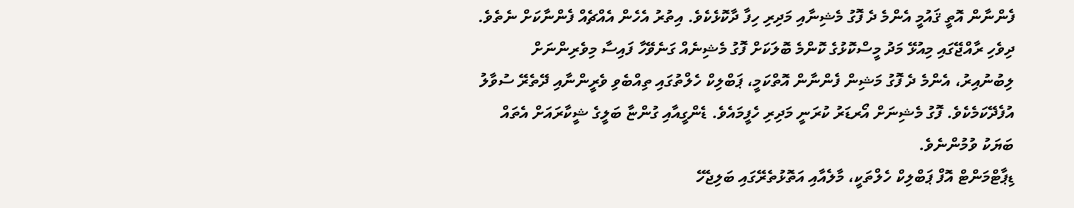ފެންނާން އޮތީ ޤައުމީ އެންމެ ދެ ފޮގު މެޝިނާއި މަދިރި ހިފާ ދާކޮޅެކެވެ. އިތުރު އެހެން އެއްޗެއް ފެންނާކަށް ނެތެވެ. ދިވެހި ރާއްޖޭގައި މިއުޅޭ މަދު މީސްކޮޅުގެ ކޮންމެ ބޮލަކަށް ފޮގު މެޝިނެއް ގަނެވޭހާ ފައިސާ މިވެރިންނަށް ލިބުނުއިރު، އެންމެ ދެ ފޮގު މަޝިން ފެންނާން އޮތްކަމީ، ޕަބްލިކް ހެލްތުގައި ތިއްބެވި ވެރީންނާއި ދޭތެރޭ ސުވާލު އުފެދޭކަމެކެވެ. ފޮގު މެޝިނަށް އޯރޑަރު ކުރަނީ މަދިރި ހެފީމައެވެ. ޑެންގީއާއި ގުންޏާ ބަލީގެ ޝީކާރައަށް އެތައް ބަޔަކު ވުމުންނެވެ.
ޑިޕާޓްމަންޓް އޮފް ޕަބްލިކް ހެލްތަކީ، މާލެއާއި އަތޮޅުތެރޭގައި ބަލިޖެހޭ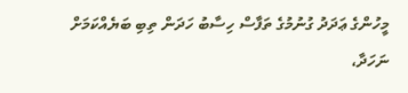މީހުންގެ ޢަދަދު ގުނުމުގެ ތަފާސް ހިސާބު ހަދަން ތިބި ބަޔެއްކަމަށް ނަހަދާ،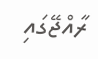ރާއްޖޭގައި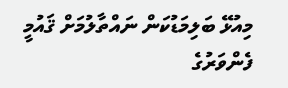މިއުޅޭ ބަލިމަޑުކަން ނައްތާލުމަށް ޤައުމީ ފެންވަރުގެ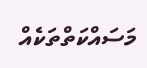މަސައްކަތްތަކެއް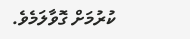ކުރުމަށް ގޮވާލަމެވެ.